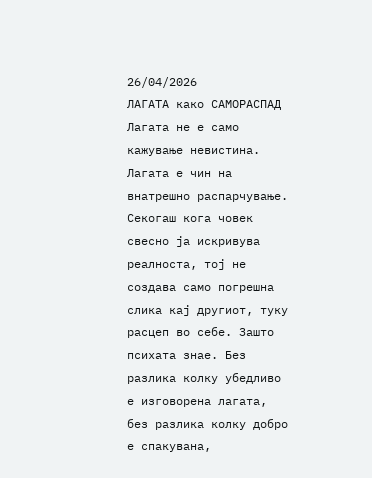26/04/2026
ЛАГАТА како САМОРАСПАД
Лагата не е само кажување невистина. Лагата е чин на внатрешно распарчување.
Секогаш кога човек свесно ја искривува реалноста, тој не создава само погрешна слика кај другиот, туку расцеп во себе. Зашто психата знае. Без разлика колку убедливо е изговорена лагата,
без разлика колку добро е спакувана,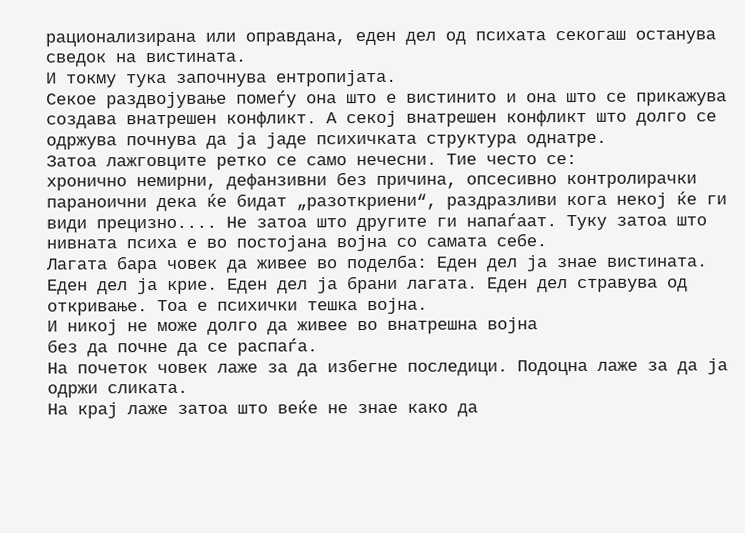рационализирана или оправдана, еден дел од психата секогаш останува сведок на вистината.
И токму тука започнува ентропијата.
Секое раздвојување помеѓу она што е вистинито и она што се прикажува создава внатрешен конфликт. А секој внатрешен конфликт што долго се одржува почнува да ја јаде психичката структура однатре.
Затоа лажговците ретко се само нечесни. Тие често се:
хронично немирни, дефанзивни без причина, опсесивно контролирачки
параноични дека ќе бидат „разоткриени“, раздразливи кога некој ќе ги види прецизно.... Не затоа што другите ги напаѓаат. Туку затоа што нивната психа е во постојана војна со самата себе.
Лагата бара човек да живее во поделба: Еден дел ја знае вистината. Еден дел ја крие. Еден дел ја брани лагата. Еден дел стравува од откривање. Тоа е психички тешка војна.
И никој не може долго да живее во внатрешна војна
без да почне да се распаѓа.
На почеток човек лаже за да избегне последици. Подоцна лаже за да ја одржи сликата.
На крај лаже затоа што веќе не знае како да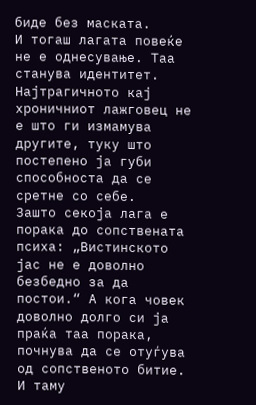биде без маската.
И тогаш лагата повеќе не е однесување. Таа станува идентитет. Најтрагичното кај хроничниот лажговец не е што ги измамува другите, туку што постепено ја губи способноста да се сретне со себе.
Зашто секоја лага е порака до сопствената психа: „Вистинското јас не е доволно безбедно за да постои.“ А кога човек доволно долго си ја праќа таа порака, почнува да се отуѓува од сопственото битие.
И таму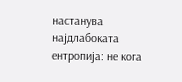настанува најдлабоката ентропија: не кога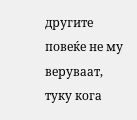другите повеќе не му веруваат, туку кога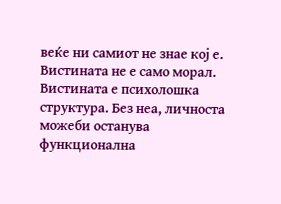веќе ни самиот не знае кој е.
Вистината не е само морал.
Вистината е психолошка структура. Без неа, личноста можеби останува функционална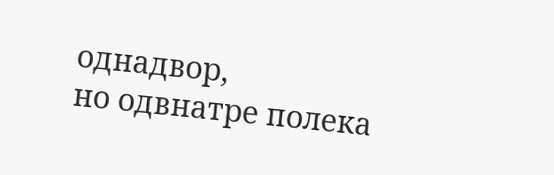однадвор,
но одвнатре полека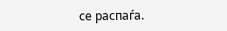се распаѓа.